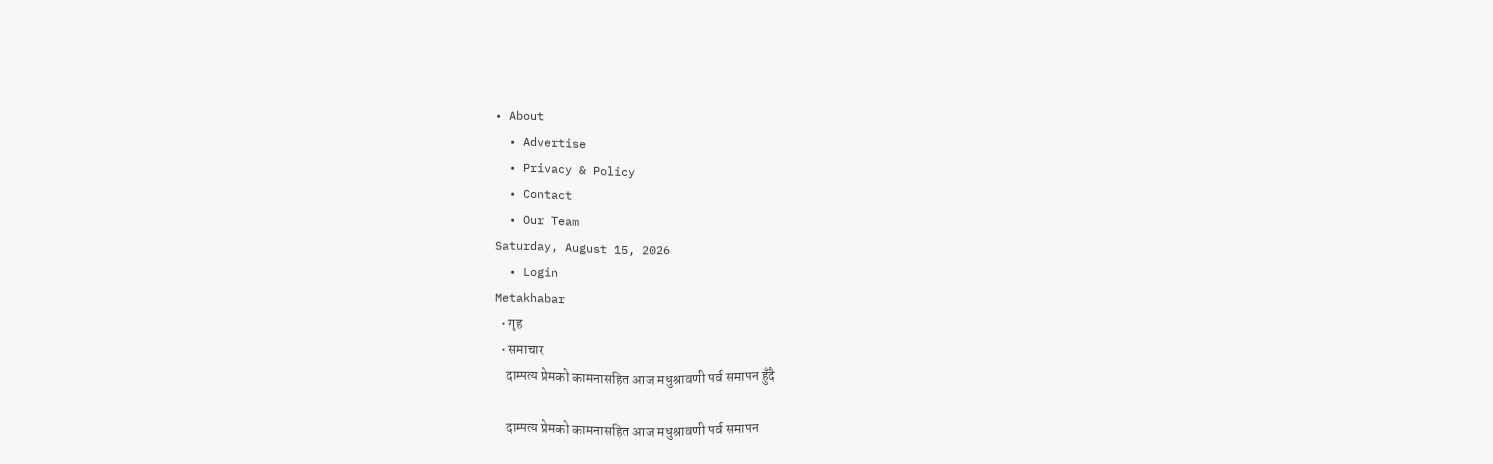• About
  • Advertise
  • Privacy & Policy
  • Contact
  • Our Team
Saturday, August 15, 2026
  • Login
Metakhabar
  • गृह
  • समाचार
    दाम्पत्य प्रेमको कामनासहित आज मधुश्रावणी पर्व समापन हुँदै

    दाम्पत्य प्रेमको कामनासहित आज मधुश्रावणी पर्व समापन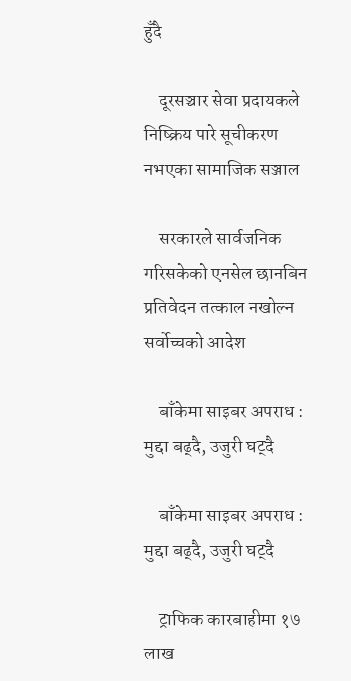हुँदै

    दूरसञ्चार सेवा प्रदायकले निष्क्रिय पारे सूचीकरण नभएका सामाजिक सञ्जाल

    सरकारले सार्वजनिक गरिसकेको एनसेल छानबिन प्रतिवेदन तत्काल नखोल्न सर्वोच्चको आदेश

    बाँकेमा साइबर अपराध : मुद्दा बढ्दै, उजुरी घट्दै

    बाँकेमा साइबर अपराध : मुद्दा बढ्दै, उजुरी घट्दै

    ट्राफिक कारबाहीमा १७ लाख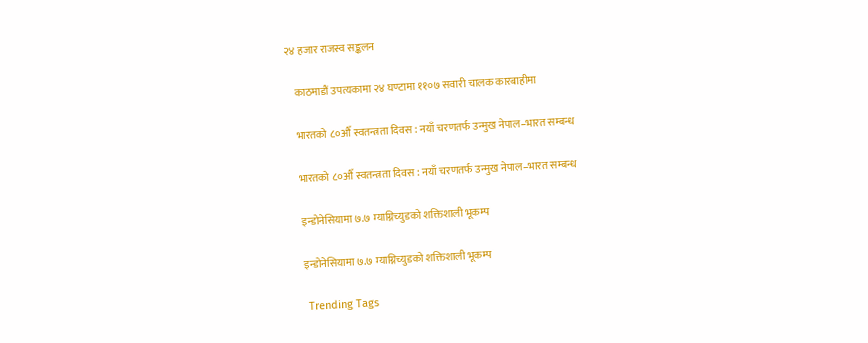२४ हजार राजस्व सङ्कलन

    काठमाडौं उपत्यकामा २४ घण्टामा ११०७ सवारी चालक कारबाहीमा

    भारतको ८०औँ स्वतन्त्रता दिवस : नयाँ चरणतर्फ उन्मुख नेपाल–भारत सम्बन्ध

    भारतको ८०औँ स्वतन्त्रता दिवस : नयाँ चरणतर्फ उन्मुख नेपाल–भारत सम्बन्ध

    इन्डोनेसियामा ७.७ म्याग्निच्युडको शक्तिशाली भूकम्प

    इन्डोनेसियामा ७.७ म्याग्निच्युडको शक्तिशाली भूकम्प

    Trending Tags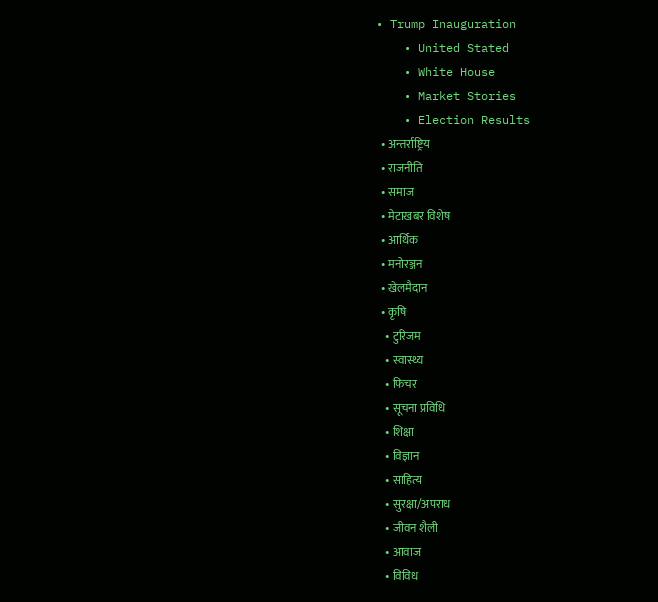• Trump Inauguration
    • United Stated
    • White House
    • Market Stories
    • Election Results
  • अन्तर्राष्ट्रिय
  • राजनीति
  • समाज
  • मेटाखबर विशेष
  • आर्थिक
  • मनोरञ्जन
  • खेलमैदान
  • कृषि
    • टुरिजम
    • स्वास्थ्य
    • फिचर
    • सूचना प्रविधि
    • शिक्षा
    • विज्ञान
    • साहित्य
    • सुरक्षा/अपराध
    • जीवन शैली
    • आवाज
    • विविध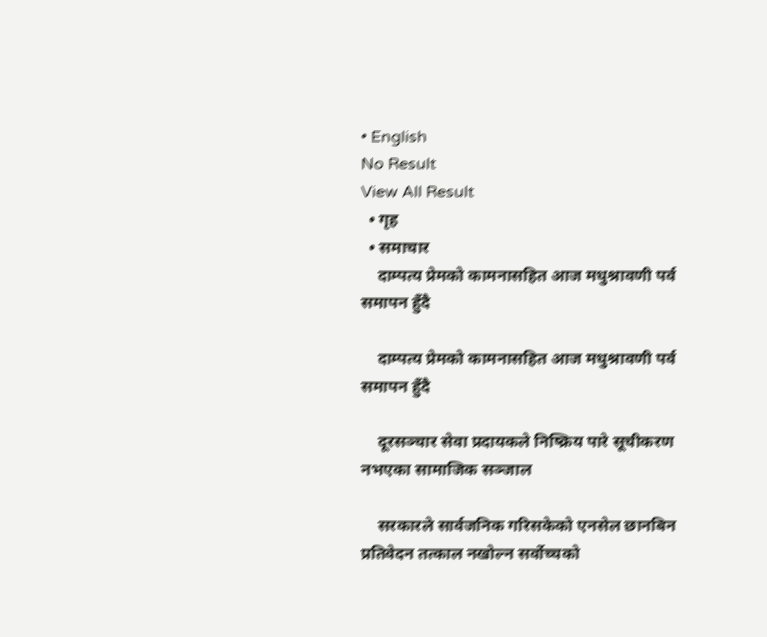• English
No Result
View All Result
  • गृह
  • समाचार
    दाम्पत्य प्रेमको कामनासहित आज मधुश्रावणी पर्व समापन हुँदै

    दाम्पत्य प्रेमको कामनासहित आज मधुश्रावणी पर्व समापन हुँदै

    दूरसञ्चार सेवा प्रदायकले निष्क्रिय पारे सूचीकरण नभएका सामाजिक सञ्जाल

    सरकारले सार्वजनिक गरिसकेको एनसेल छानबिन प्रतिवेदन तत्काल नखोल्न सर्वोच्चको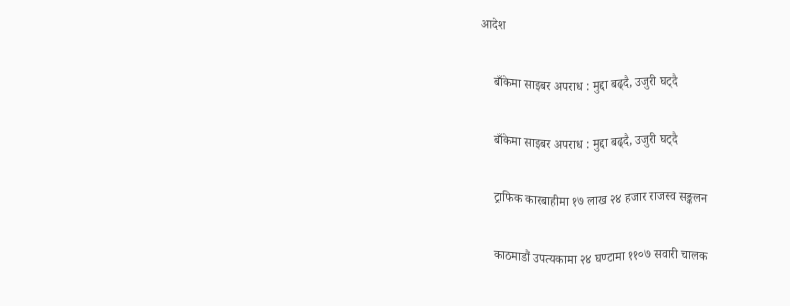आदेश

    बाँकेमा साइबर अपराध : मुद्दा बढ्दै, उजुरी घट्दै

    बाँकेमा साइबर अपराध : मुद्दा बढ्दै, उजुरी घट्दै

    ट्राफिक कारबाहीमा १७ लाख २४ हजार राजस्व सङ्कलन

    काठमाडौं उपत्यकामा २४ घण्टामा ११०७ सवारी चालक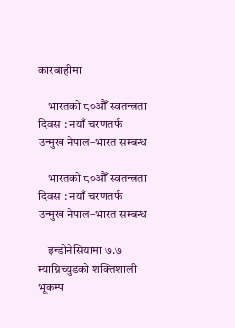कारबाहीमा

    भारतको ८०औँ स्वतन्त्रता दिवस : नयाँ चरणतर्फ उन्मुख नेपाल–भारत सम्बन्ध

    भारतको ८०औँ स्वतन्त्रता दिवस : नयाँ चरणतर्फ उन्मुख नेपाल–भारत सम्बन्ध

    इन्डोनेसियामा ७.७ म्याग्निच्युडको शक्तिशाली भूकम्प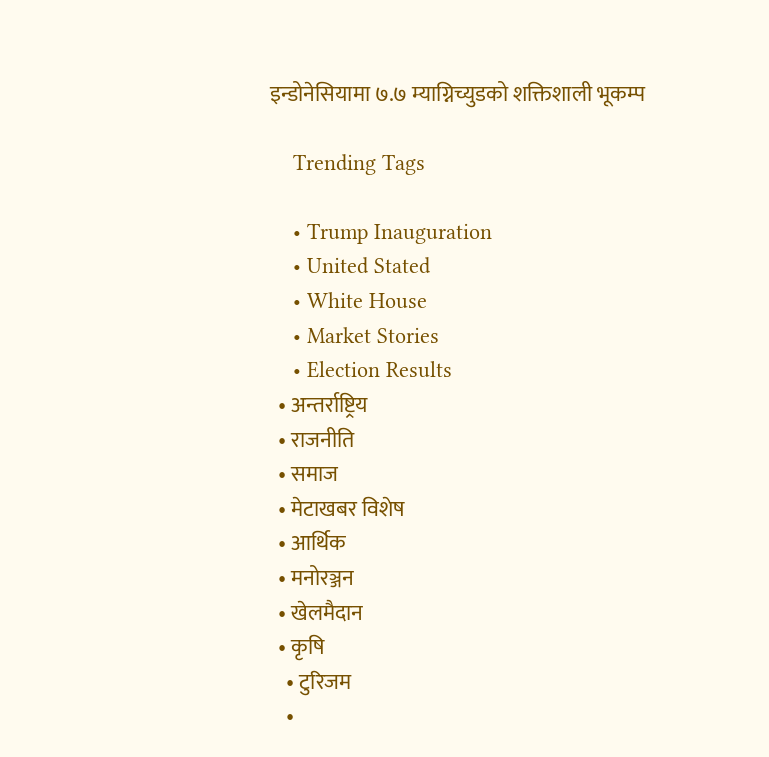इन्डोनेसियामा ७.७ म्याग्निच्युडको शक्तिशाली भूकम्प

    Trending Tags

    • Trump Inauguration
    • United Stated
    • White House
    • Market Stories
    • Election Results
  • अन्तर्राष्ट्रिय
  • राजनीति
  • समाज
  • मेटाखबर विशेष
  • आर्थिक
  • मनोरञ्जन
  • खेलमैदान
  • कृषि
    • टुरिजम
    •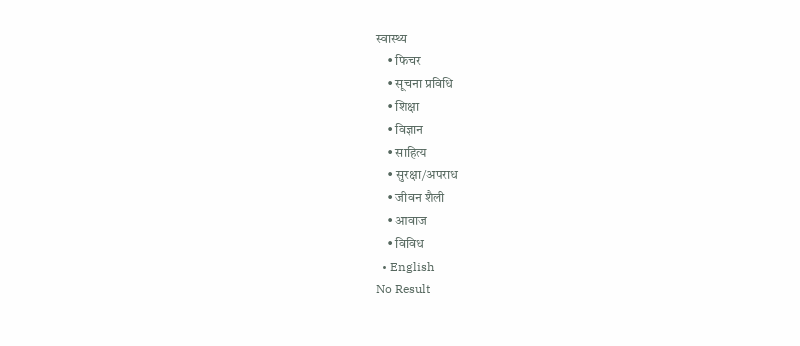स्वास्थ्य
    • फिचर
    • सूचना प्रविधि
    • शिक्षा
    • विज्ञान
    • साहित्य
    • सुरक्षा/अपराध
    • जीवन शैली
    • आवाज
    • विविध
  • English
No Result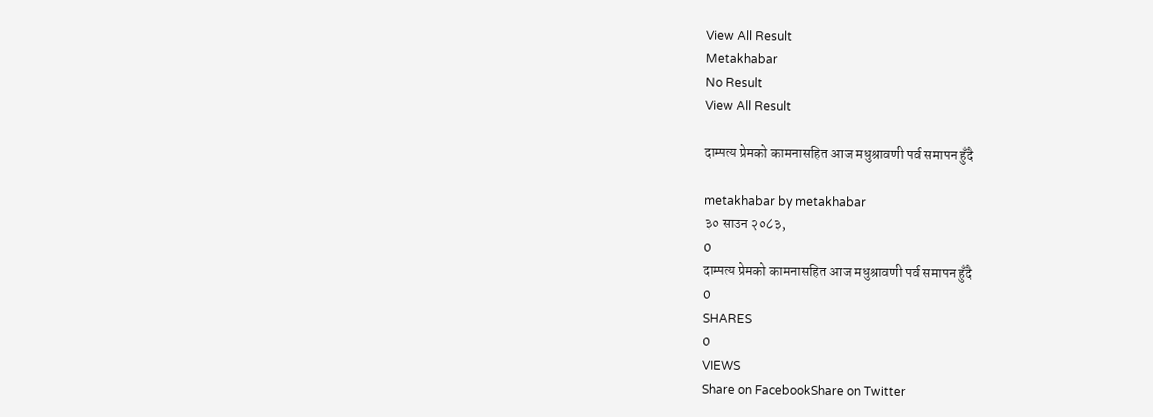View All Result
Metakhabar
No Result
View All Result

दाम्पत्य प्रेमको कामनासहित आज मधुश्रावणी पर्व समापन हुँदै

metakhabar by metakhabar
३० साउन २०८३,
0
दाम्पत्य प्रेमको कामनासहित आज मधुश्रावणी पर्व समापन हुँदै
0
SHARES
0
VIEWS
Share on FacebookShare on Twitter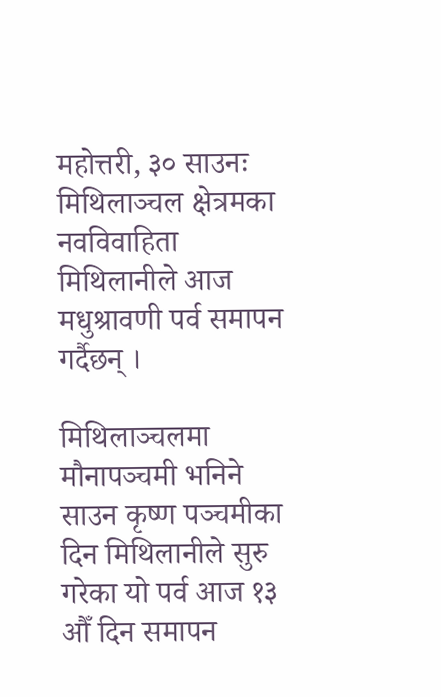महोत्तरी, ३० साउनः मिथिलाञ्चल क्षेत्रमका नवविवाहिता मिथिलानीले आज मधुश्रावणी पर्व समापन गर्दैछन् ।

मिथिलाञ्चलमा मौनापञ्चमी भनिने साउन कृष्ण पञ्चमीका दिन मिथिलानीले सुरु गरेका यो पर्व आज १३ औँ दिन समापन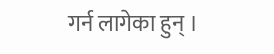गर्न लागेका हुन् ।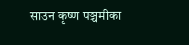साउन कृष्ण पञ्चमीका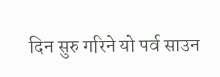दिन सुरु गरिने यो पर्व साउन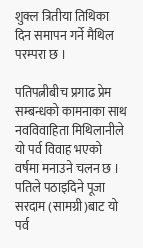शुक्ल त्रितीया तिथिका दिन समापन गर्ने मैथिल परम्परा छ ।

पतिपत्नीबीच प्रगाढ प्रेम सम्बन्धको कामनाका साथ नवविवाहिता मिथिलानीले यो पर्व विवाह भएको वर्षमा मनाउने चलन छ । पतिले पठाइदिने पूजा सरदाम (सामग्री)बाट यो पर्व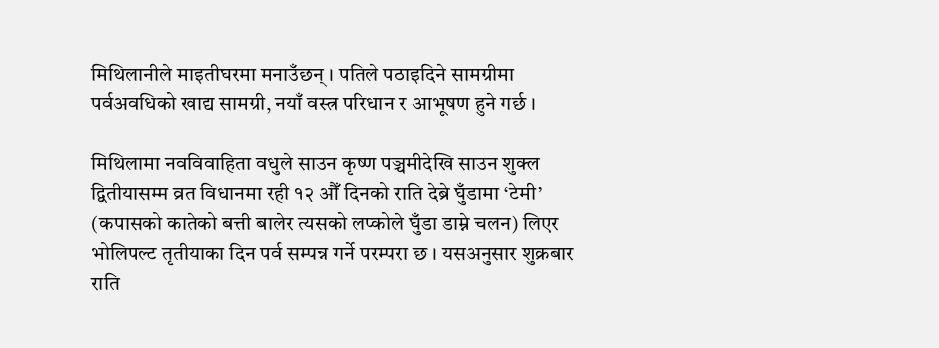मिथिलानीले माइतीघरमा मनाउँछन् । पतिले पठाइदिने सामग्रीमा पर्वअवधिको खाद्य सामग्री, नयाँ वस्त्र परिधान र आभूषण हुने गर्छ ।

मिथिलामा नवविवाहिता वधुले साउन कृष्ण पञ्चमीदेखि साउन शुक्ल द्वितीयासम्म व्रत विधानमा रही १२ औँ दिनको राति देब्रे घुँडामा ‘टेमी’ (कपासको कातेको बत्ती बालेर त्यसको लप्कोले घुँडा डाम्ने चलन) लिएर भोलिपल्ट तृतीयाका दिन पर्व सम्पन्न गर्ने परम्परा छ । यसअनुसार शुक्रबार राति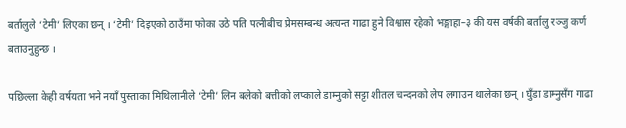बर्तालुले ‘टेमी’ लिएका छन् । ‘टेमी’ दिइएको ठाउँमा फोका उठे पति पत्नीबीच प्रेमसम्बन्ध अत्यन्त गाढा हुने विश्वास रहेको भङ्गाहा–३ की यस वर्षकी बर्तालु रञ्जु कर्ण बताउनुहुन्छ ।

पछिल्ला केही वर्षयता भने नयाँ पुस्ताका मिथिलानीले ‘टेमी’ लिन बलेको बत्तीको लप्काले डाम्नुको सट्टा शीतल चन्दनको लेप लगाउन थालेका छन् । घुँडा डाम्नुसँग गाढा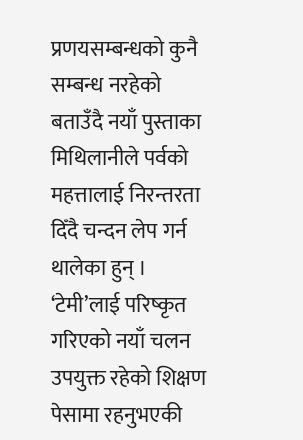प्रणयसम्बन्धको कुनै सम्बन्ध नरहेको बताउँदै नयाँ पुस्ताका मिथिलानीले पर्वको महत्तालाई निरन्तरता दिँदै चन्दन लेप गर्न थालेका हुन् । ‘टेमी’लाई परिष्कृत गरिएको नयाँ चलन उपयुक्त रहेको शिक्षण पेसामा रहनुभएकी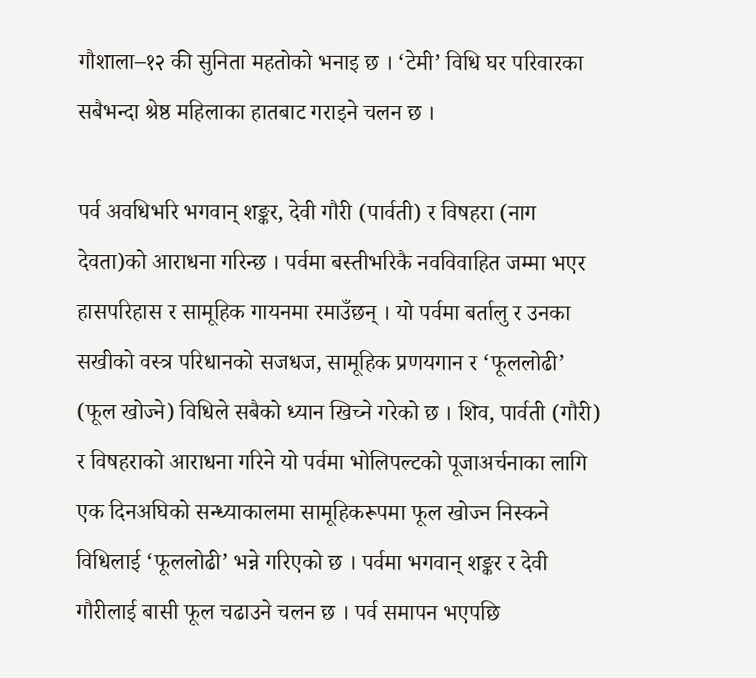गौशाला–१२ की सुनिता महतोको भनाइ छ । ‘टेमी’ विधि घर परिवारका सबैभन्दा श्रेष्ठ महिलाका हातबाट गराइने चलन छ ।

पर्व अवधिभरि भगवान् शङ्कर, देवी गौरी (पार्वती) र विषहरा (नाग देवता)को आराधना गरिन्छ । पर्वमा बस्तीभरिकै नवविवाहित जम्मा भएर हासपरिहास र सामूहिक गायनमा रमाउँछन् । यो पर्वमा बर्तालु र उनका सखीको वस्त्र परिधानको सजधज, सामूहिक प्रणयगान र ‘फूललोढी’ (फूल खोज्ने) विधिले सबैको ध्यान खिच्ने गरेको छ । शिव, पार्वती (गौरी) र विषहराको आराधना गरिने यो पर्वमा भोलिपल्टको पूजाअर्चनाका लागि एक दिनअघिको सन्ध्याकालमा सामूहिकरूपमा फूल खोज्न निस्कने विधिलाई ‘फूललोढी’ भन्ने गरिएको छ । पर्वमा भगवान् शङ्कर र देवी गौरीलाई बासी फूल चढाउने चलन छ । पर्व समापन भएपछि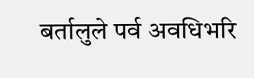बर्तालुले पर्व अवधिभरि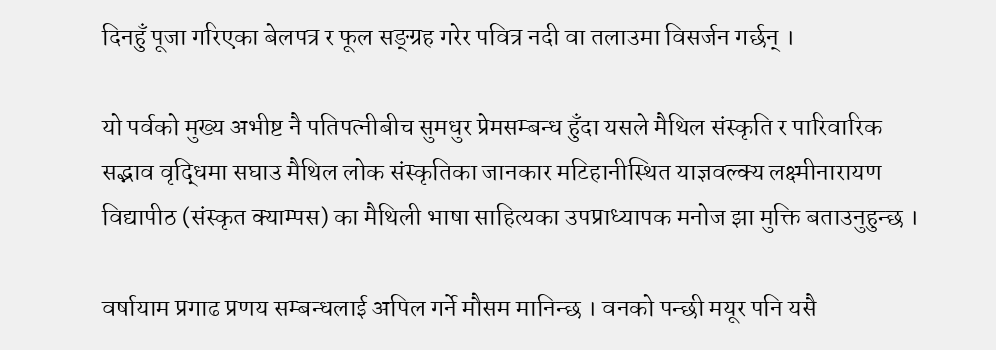दिनहुँ पूजा गरिएका बेलपत्र र फूल सङ्ग्रह गरेर पवित्र नदी वा तलाउमा विसर्जन गर्छन् ।

यो पर्वको मुख्य अभीष्ट नै पतिपत्नीबीच सुमधुर प्रेमसम्बन्ध हुँदा यसले मैथिल संस्कृति र पारिवारिक सद्भाव वृद्धिमा सघाउ मैथिल लोक संस्कृतिका जानकार मटिहानीस्थित याज्ञवल्क्य लक्ष्मीनारायण विद्यापीठ (संस्कृत क्याम्पस) का मैथिली भाषा साहित्यका उपप्राध्यापक मनोज झा मुक्ति बताउनुहुन्छ ।

वर्षायाम प्रगाढ प्रणय सम्बन्धलाई अपिल गर्ने मौसम मानिन्छ । वनको पन्छी मयूर पनि यसै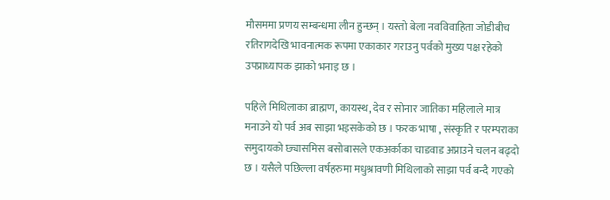मौसममा प्रणय सम्बन्धमा लीन हुन्छन् । यस्तो बेला नवविवाहिता जोडीबीच रतिरागदेखि भावनात्मक रूपमा एकाकार गराउनु पर्वको मुख्य पक्ष रहेको उपप्राध्यापक झाको भनाइ छ ।

पहिले मिथिलाका ब्राह्मण, कायस्थ, देव र सोनार जातिका महिलाले मात्र मनाउने यो पर्व अब साझा भइसकेको छ । फरक भाषा , संस्कृति र परम्पराका समुदायको छ्यासमिस बसोबासले एकअर्काका चाडवाड अप्नाउने चलन बढ्दो छ । यसैले पछिल्ला वर्षहरुमा मधुश्रावणी मिथिलाको साझा पर्व बन्दै गएको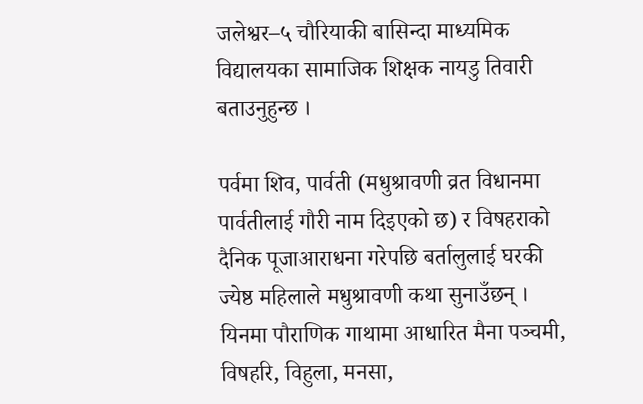जलेश्वर–५ चौरियाकी बासिन्दा माध्यमिक विद्यालयका सामाजिक शिक्षक नायडु तिवारी बताउनुहुन्छ ।

पर्वमा शिव, पार्वती (मधुश्रावणी व्रत विधानमा पार्वतीलाई गौरी नाम दिइएको छ) र विषहराको दैनिक पूजाआराधना गरेपछि बर्तालुलाई घरकी ज्येष्ठ महिलाले मधुश्रावणी कथा सुनाउँछन् । यिनमा पौराणिक गाथामा आधारित मैना पञ्चमी, विषहरि, विहुला, मनसा,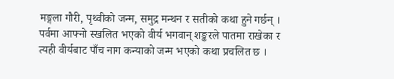मङ्गला गौरी, पृथ्वीको जन्म, समुद्र मन्थन र सतीको कथा हुने गर्छन् । पर्वमा आफ्नो स्खलित भएको वीर्य भगवान् शङ्करले पातमा राखेका र त्यही वीर्यबाट पाँच नाग कन्याको जन्म भएको कथा प्रचलित छ ।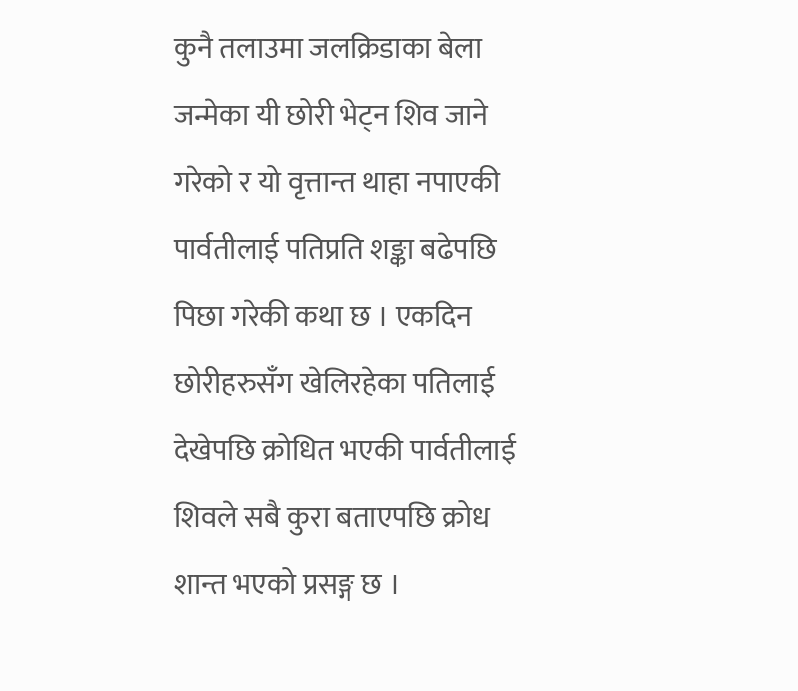कुनै तलाउमा जलक्रिडाका बेला जन्मेका यी छोरी भेट्न शिव जाने गरेको र यो वृत्तान्त थाहा नपाएकी पार्वतीलाई पतिप्रति शङ्का बढेपछि पिछा गरेकी कथा छ । एकदिन छोरीहरुसँग खेलिरहेका पतिलाई देखेपछि क्रोधित भएकी पार्वतीलाई शिवले सबै कुरा बताएपछि क्रोध शान्त भएको प्रसङ्ग छ ।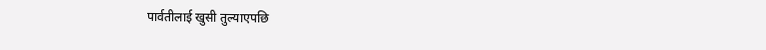पार्वतीलाई खुसी तुल्याएपछि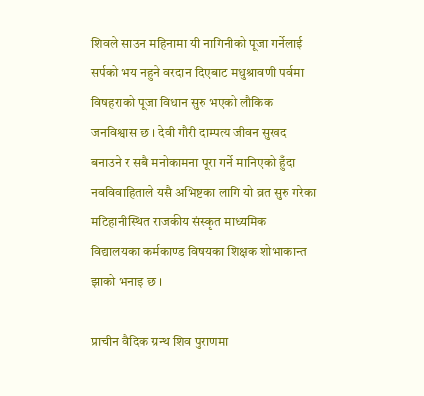शिवले साउन महिनामा यी नागिनीको पूजा गर्नेलाई सर्पको भय नहुने वरदान दिएबाट मधुश्रावणी पर्वमा विषहराको पूजा विधान सुरु भएको लौकिक जनविश्वास छ । देवी गौरी दाम्पत्य जीवन सुखद बनाउने र सबै मनोकामना पूरा गर्ने मानिएको हुँदा नवविवाहिताले यसै अभिष्टका लागि यो व्रत सुरु गरेका मटिहानीस्थित राजकीय संस्कृत माध्यमिक विद्यालयका कर्मकाण्ड विषयका शिक्षक शोभाकान्त झाको भनाइ छ ।

प्राचीन वैदिक ग्रन्थ शिव पुराणमा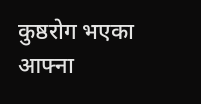कुष्ठरोग भएका आफ्ना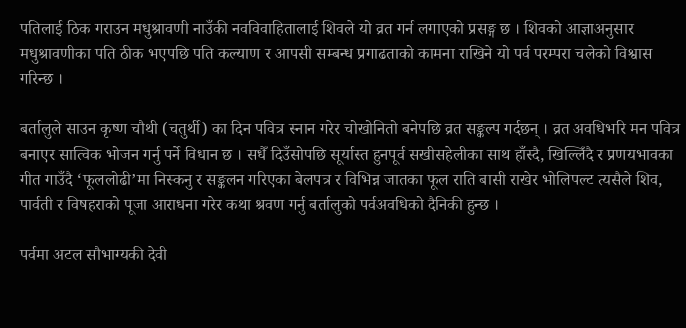पतिलाई ठिक गराउन मधुश्रावणी नाउँकी नवविवाहितालाई शिवले यो व्रत गर्न लगाएको प्रसङ्ग छ । शिवको आज्ञाअनुसार मधुश्रावणीका पति ठीक भएपछि पति कल्याण र आपसी सम्बन्ध प्रगाढताको कामना राखिने यो पर्व परम्परा चलेको विश्वास गरिन्छ ।

बर्तालुले साउन कृष्ण चौथी (चतुर्थी) का दिन पवित्र स्नान गरेर चोखोनितो बनेपछि व्रत सङ्कल्प गर्दछन् । व्रत अवधिभरि मन पवित्र बनाएर सात्विक भोजन गर्नु पर्ने विधान छ । सधैँ दिउँसोपछि सूर्यास्त हुनपूर्व सखीसहेलीका साथ हाँस्दै, खिल्लिँदै र प्रणयभावका गीत गाउँदै ‘फूललोढी’मा निस्कनु र सङ्कलन गरिएका बेलपत्र र विभिन्न जातका फूल राति बासी राखेर भोलिपल्ट त्यसैले शिव, पार्वती र विषहराको पूजा आराधना गरेर कथा श्रवण गर्नु बर्तालुको पर्वअवधिको दैनिकी हुन्छ ।

पर्वमा अटल सौभाग्यकी देवी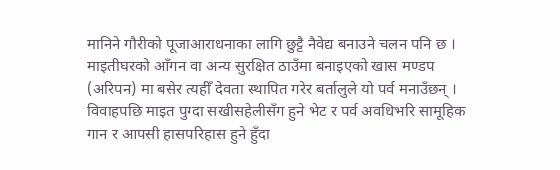मानिने गौरीको पूजाआराधनाका लागि छुट्टै नैवेद्य बनाउने चलन पनि छ । माइतीघरको आँगन वा अन्य सुरक्षित ठाउँमा बनाइएको खास मण्डप (अरिपन) मा बसेर त्यहीँ देवता स्थापित गरेर बर्तालुले यो पर्व मनाउँछन् । विवाहपछि माइत पुग्दा सखीसहेलीसँग हुने भेट र पर्व अवधिभरि सामूहिक गान र आपसी हासपरिहास हुने हुँदा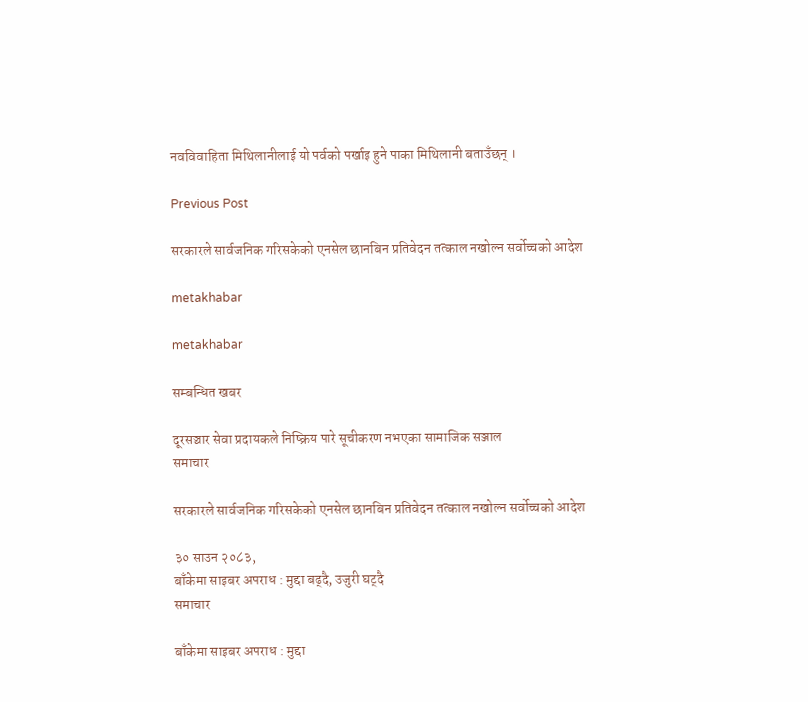नवविवाहिता मिथिलानीलाई यो पर्वको पर्खाइ हुने पाका मिथिलानी बताउँछन् ।

Previous Post

सरकारले सार्वजनिक गरिसकेको एनसेल छानबिन प्रतिवेदन तत्काल नखोल्न सर्वोच्चको आदेश

metakhabar

metakhabar

सम्बन्धित खबर

दूरसञ्चार सेवा प्रदायकले निष्क्रिय पारे सूचीकरण नभएका सामाजिक सञ्जाल
समाचार

सरकारले सार्वजनिक गरिसकेको एनसेल छानबिन प्रतिवेदन तत्काल नखोल्न सर्वोच्चको आदेश

३० साउन २०८३,
बाँकेमा साइबर अपराध : मुद्दा बढ्दै, उजुरी घट्दै
समाचार

बाँकेमा साइबर अपराध : मुद्दा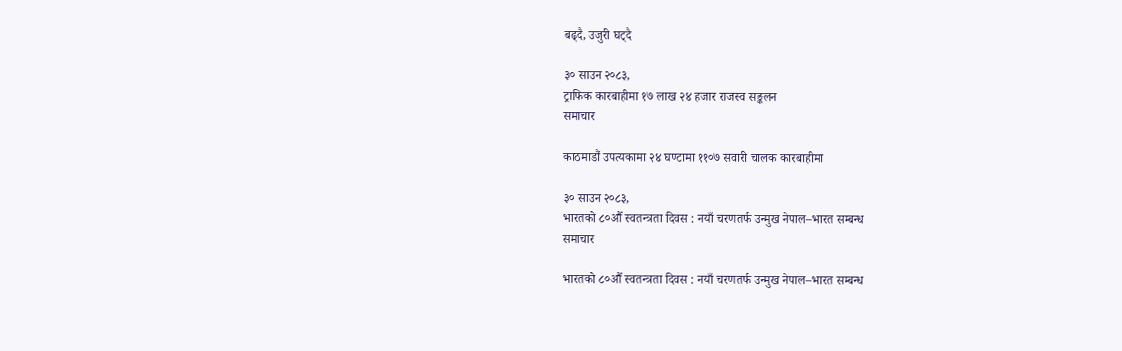बढ्दै, उजुरी घट्दै

३० साउन २०८३,
ट्राफिक कारबाहीमा १७ लाख २४ हजार राजस्व सङ्कलन
समाचार

काठमाडौं उपत्यकामा २४ घण्टामा ११०७ सवारी चालक कारबाहीमा

३० साउन २०८३,
भारतको ८०औँ स्वतन्त्रता दिवस : नयाँ चरणतर्फ उन्मुख नेपाल–भारत सम्बन्ध
समाचार

भारतको ८०औँ स्वतन्त्रता दिवस : नयाँ चरणतर्फ उन्मुख नेपाल–भारत सम्बन्ध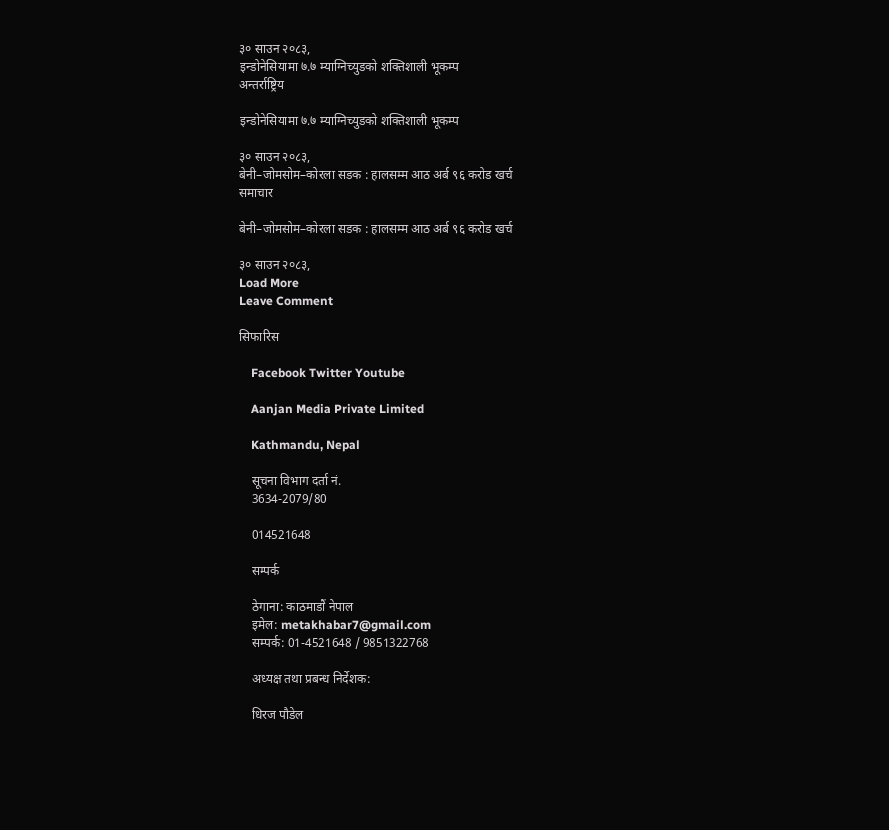३० साउन २०८३,
इन्डोनेसियामा ७.७ म्याग्निच्युडको शक्तिशाली भूकम्प
अन्तर्राष्ट्रिय

इन्डोनेसियामा ७.७ म्याग्निच्युडको शक्तिशाली भूकम्प

३० साउन २०८३,
बेनी–जोमसोम–कोरला सडक : हालसम्म आठ अर्ब ९६ करोड खर्च
समाचार

बेनी–जोमसोम–कोरला सडक : हालसम्म आठ अर्ब ९६ करोड खर्च

३० साउन २०८३,
Load More
Leave Comment

सिफारिस

    Facebook Twitter Youtube

    Aanjan Media Private Limited

    Kathmandu, Nepal

    सूचना विभाग दर्ता नं.
    3634-2079/80

    014521648

    सम्पर्क

    ठेगाना: काठमाडौं नेपाल
    इमेल: metakhabar7@gmail.com
    सम्पर्क: 01-4521648 / 9851322768

    अध्यक्ष तथा प्रबन्ध निर्देशक:

    धिरज पौडेल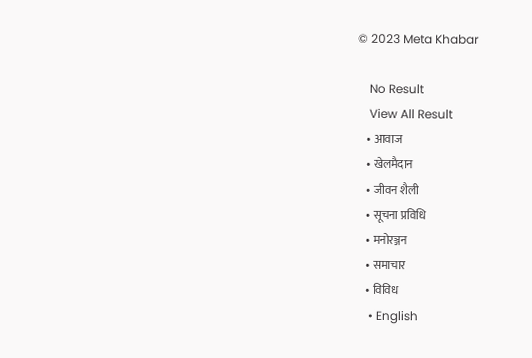© 2023 Meta Khabar

    No Result
    View All Result
    • आवाज
    • खेलमैदान
    • जीवन शैली
    • सूचना प्रविधि
    • मनोरञ्जन
    • समाचार
    • विविध
    • English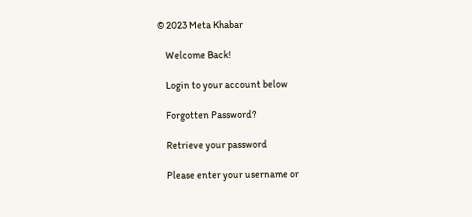© 2023 Meta Khabar

    Welcome Back!

    Login to your account below

    Forgotten Password?

    Retrieve your password

    Please enter your username or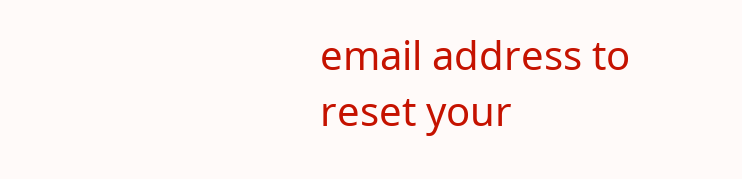email address to reset your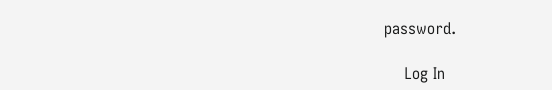password.

    Log In